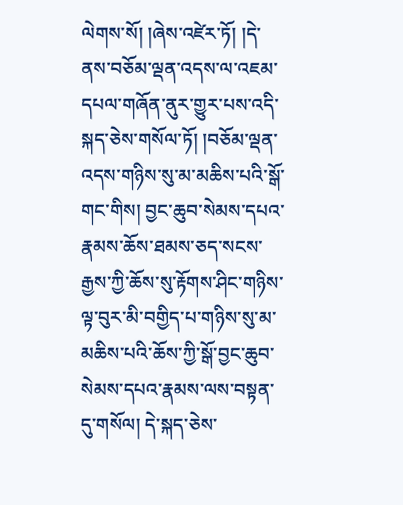ལེགས་སོ། །ཞེས་འཛེར་ཏོ། །དེ་ནས་བཅོམ་ལྡན་འདས་ལ་འཇམ་དཔལ་གཞོན་ནུར་གྱུར་པས་འདི་སྐད་ཅེས་གསོལ་ཏོ། །བཅོམ་ལྡན་འདས་གཉིས་སུ་མ་མཆིས་པའི་སྒོ་གང་གིས། བྱང་ཆུབ་སེམས་དཔའ་རྣམས་ཆོས་ཐམས་ཅད་སངས་རྒྱས་ཀྱི་ཆོས་སུ་རྟོགས་ཤིང་གཉིས་ལྟ་བུར་མི་བགྱིད་པ་གཉིས་སུ་མ་མཆིས་པའི་ཆོས་ཀྱི་སྒོ་བྱང་ཆུབ་སེམས་དཔའ་རྣམས་ལས་བསྟན་དུ་གསོལ། དེ་སྐད་ཅེས་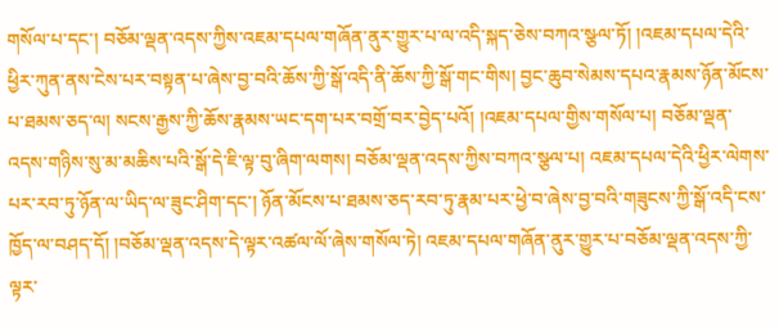གསོལ་པ་དང་། བཅོམ་ལྡན་འདས་ཀྱིས་འཇམ་དཔལ་གཞོན་ནུར་གྱུར་པ་ལ་འདི་སྐད་ཅེས་བཀའ་སྩལ་ཏོ། །འཇམ་དཔལ་དེའི་ཕྱིར་ཀུན་ནས་ངེས་པར་བསྟན་པ་ཞེས་བྱ་བའི་ཆོས་ཀྱི་སྒོ་འདི་ནི་ཆོས་ཀྱི་སྒོ་གང་གིས། བྱང་ཆུབ་སེམས་དཔའ་རྣམས་ཉོན་མོངས་པ་ཐམས་ཅད་ལ། སངས་རྒྱས་ཀྱི་ཆོས་རྣམས་ཡང་དག་པར་བགྲོ་བར་བྱེད་པའོ། །འཇམ་དཔལ་གྱིས་གསོལ་པ། བཅོམ་ལྡན་འདས་གཉིས་སུ་མ་མཆིས་པའི་སྒོ་དེ་ཇི་ལྟ་བུ་ཞིག་ལགས། བཅོམ་ལྡན་འདས་ཀྱིས་བཀའ་སྩལ་པ། འཇམ་དཔལ་དེའི་ཕྱིར་ལེགས་པར་རབ་ཏུ་ཉོན་ལ་ཡིད་ལ་ཟུང་ཤིག་དང་། ཉོན་མོངས་པ་ཐམས་ཅད་རབ་ཏུ་རྣམ་པར་ཕྱེ་བ་ཞེས་བྱ་བའི་གཟུངས་ཀྱི་སྒོ་འདི་ངས་ཁྱོད་ལ་བཤད་དོ། །བཅོམ་ལྡན་འདས་དེ་ལྟར་འཚལ་ལོ་ཞེས་གསོལ་ཏེ། འཇམ་དཔལ་གཞོན་ནུར་གྱུར་པ་བཅོམ་ལྡན་འདས་ཀྱི་ལྟར་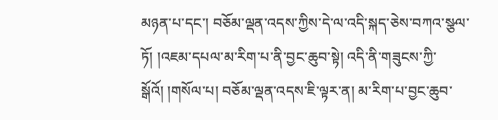མཉན་པ་དང་། བཅོམ་ལྡན་འདས་ཀྱིས་དེ་ལ་འདི་སྐད་ཅེས་བཀའ་སྩལ་ཏོ། །འཇམ་དཔལ་མ་རིག་པ་ནི་བྱང་ཆུབ་སྟེ། འདི་ནི་གཟུངས་ཀྱི་སྒོའོ། །གསོལ་པ། བཅོམ་ལྡན་འདས་ཇི་ལྟར་ན། མ་རིག་པ་བྱང་ཆུབ་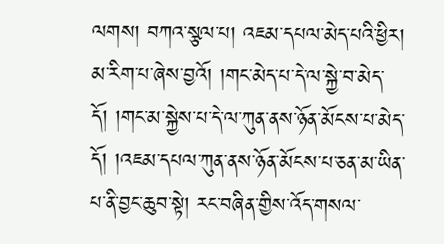ལགས། བཀའ་སྩལ་པ། འཇམ་དཔལ་མེད་པའི་ཕྱིར། མ་རིག་པ་ཞེས་བྱའོ། །གང་མེད་པ་དེ་ལ་སྐྱེ་བ་མེད་དོ། །གང་མ་སྐྱེས་པ་དེ་ལ་ཀུན་ནས་ཉོན་མོངས་པ་མེད་དོ། །འཇམ་དཔལ་ཀུན་ནས་ཉོན་མོངས་པ་ཅན་མ་ཡིན་པ་ནི་བྱང་ཆུབ་སྟེ། རང་བཞིན་གྱིས་འོད་གསལ་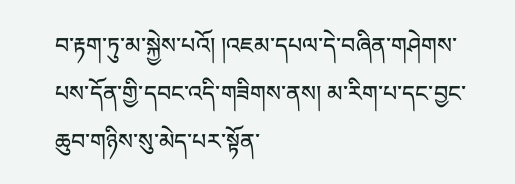བ་རྟག་ཏུ་མ་སྐྱེས་པའོ། །འཇམ་དཔལ་དེ་བཞིན་གཤེགས་པས་དོན་གྱི་དབང་འདི་གཟིགས་ནས། མ་རིག་པ་དང་བྱང་ཆུབ་གཉིས་སུ་མེད་པར་སྟོན་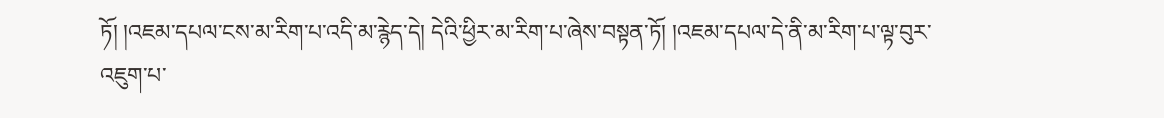ཏོ། །འཇམ་དཔལ་ངས་མ་རིག་པ་འདི་མ་རྙེད་དེ། དེའི་ཕྱིར་མ་རིག་པ་ཞེས་བསྟན་ཏོ། །འཇམ་དཔལ་དེ་ནི་མ་རིག་པ་ལྟ་བུར་འཇུག་པ་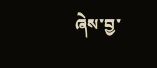ཞེས་བྱ་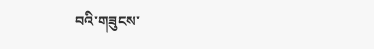བའི་གཟུངས་